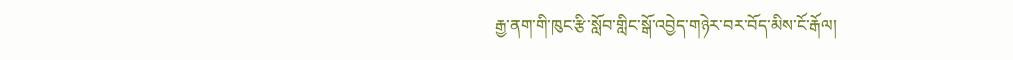རྒྱ་ནག་གི་ཁུང་རྩི་སློབ་གླིང་སྒོ་འབྱེད་གཉེར་བར་བོད་མིས་ངོ་རྒོལ།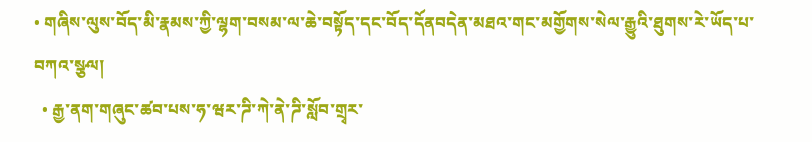• གཞིས་ལུས་བོད་མི་རྣམས་ཀྱི་ལྷག་བསམ་ལ་ཆེ་བསྟོད་དང་བོད་དོནབདེན་མཐའ་གང་མགྱོགས་སེལ་རྒྱུའི་ཐུགས་རེ་ཡོད་པ་བཀའ་སྩལ།
  • རྒྱ་ནག་གཞུང་ཚབ་པས་ཧ་ཝར་ཌི་ཀེ་ནེ་ཌི་སློབ་གྲྭར་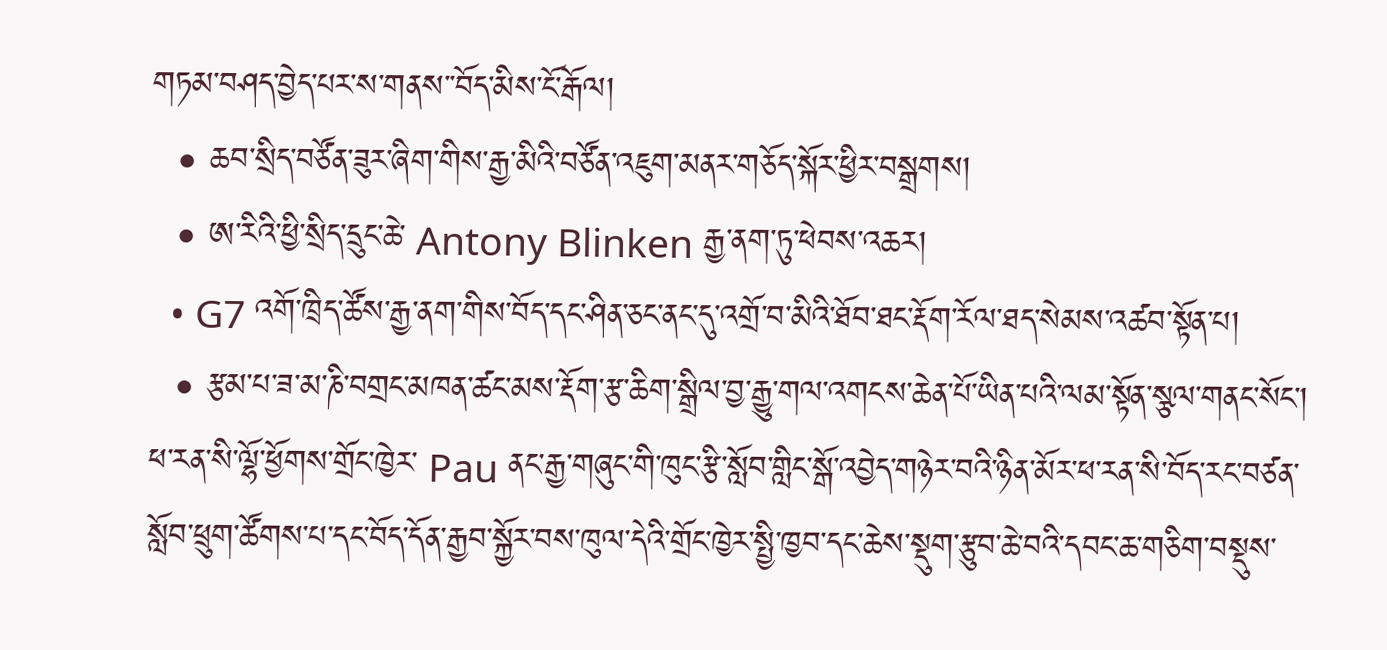གཏམ་བཤད་བྱེད་པར་ས་གནས་་བོད་མིས་ངོ་རྒོལ།
  • ཆབ་སྲིད་བཙོན་ཟུར་ཞིག་གིས་རྒྱ་མིའི་བཙོན་འཇུག་མནར་གཅོད་སྐོར་ཕྱིར་བསྒྲགས།
  • ཨ་རིའི་ཕྱི་སྲིད་དྲུང་ཆེ་ Antony Blinken རྒྱ་ནག་ཏུ་ཕེབས་འཆར།
  • G7 འགོ་ཁྲིད་ཚོས་རྒྱ་ནག་གིས་བོད་དང་ཤིན་ཅང་ནང་དུ་འགྲོ་བ་མིའི་ཐོབ་ཐང་རྡོག་རོལ་ཐད་སེམས་འཚབ་སྟོན་པ།
  • རྩམ་པ་ཟ་མ་ཎི་བགྲང་མཁན་ཚང་མས་རྡོག་རྩ་ཆིག་སྒྲིལ་བྱ་རྒྱུ་གལ་འགངས་ཆེན་པོ་ཡིན་པའི་ལམ་སྟོན་སྩལ་གནང་སོང་།
ཕ་རན་སི་ལྷོ་ཕྱོགས་གྲོང་ཁྱེར་ Pau ནང་རྒྱ་གཞུང་གི་ཁུང་རྩི་སློབ་གླིང་སྒོ་འབྱེད་གཉེར་བའི་ཉིན་མོར་ཕ་རན་སི་བོད་རང་བཙན་སློབ་ཕྲུག་ཚོགས་པ་དང་བོད་དོན་རྒྱབ་སྐྱོར་བས་ཁུལ་དེའི་གྲོང་ཁྱེར་སྤྱི་ཁྱབ་དང་ཆེས་སྡུག་རྩུབ་ཆེ་བའི་དབང་ཆ་གཅིག་བསྡུས་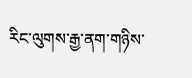རིང་ལུགས་རྒྱ་ནག་གཉིས་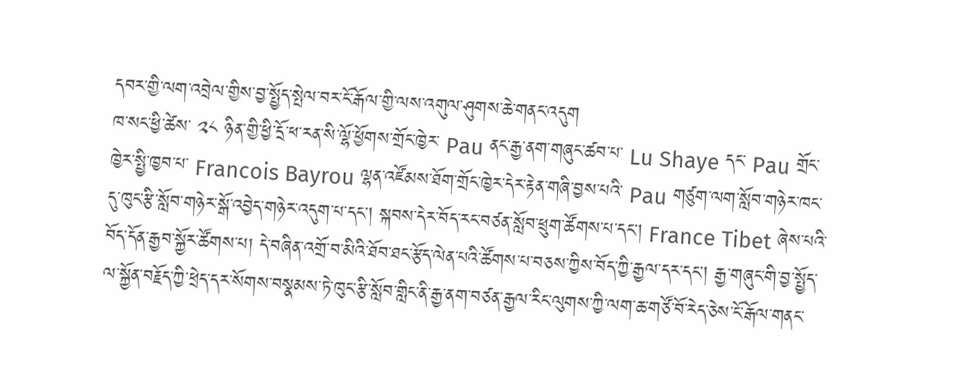དབར་གྱི་ལག་འབྲེལ་གྱིས་བྱ་སྤྱོད་སྤེལ་བར་ངོ་རྒོལ་གྱི་ལས་འགུལ་ཤུགས་ཆེ་གནང་འདུག
ཁ་སང་ཕྱི་ཚེས་ ༢༨ ཉིན་གྱི་ཕྱི་དྲོ་ཕ་རན་སི་ལྷོ་ཕྱོགས་གྲོང་ཁྱེར་ Pau ནང་རྒྱ་ནག་གཞུང་ཚབ་པ་ Lu Shaye དང་ Pau གྲོང་ཁྱེར་སྤྱི་ཁྱབ་པ་ Francois Bayrou ལྷན་འཛོམས་ཐོག་གྲོང་ཁྱེར་དེར་རྟེན་གཞི་བྱས་པའི་ Pau གཙུག་ལག་སློབ་གཉེར་ཁང་དུ་ཁུང་རྩི་སློབ་གཉེར་སྒོ་འབྱེད་གཉེར་འདུག་པ་དང། སྐབས་དེར་བོད་རང་བཙན་སློབ་ཕྲུག་ཚོགས་པ་དང། France Tibet ཞེས་པའི་བོད་དོན་རྒྱབ་སྐྱོར་ཚོགས་པ། དེ་བཞིན་འགྲོ་བ་མིའི་ཐོབ་ཐང་རྩོད་ལེན་པའི་ཚོགས་པ་བཅས་ཀྱིས་བོད་ཀྱི་རྒྱལ་དར་དང། རྒྱ་གཞུང་གི་བྱ་སྤྱོད་ལ་སྐྱོན་བརྗོད་ཀྱི་ཕྲེད་དར་སོགས་བསྣམས་ཏེ་ཁུང་རྩི་སློབ་གླིང་ནི་རྒྱ་ནག་བཙན་རྒྱལ་རིང་ལུགས་ཀྱི་ལག་ཆ་གཙོ་བོ་རེད་ཅེས་ངོ་རྒོལ་གནང་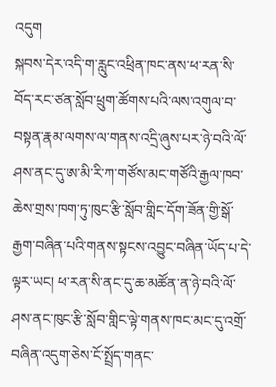འདུག
སྐབས་དེར་འདི་ག་རླུང་འཕྲིན་ཁང་ནས་ཕ་རན་སི་བོད་རང་ཙན་སློབ་ཕྲུག་ཚོགས་པའི་ལས་འགུལ་བ་བསྟན་རྣམ་ལགས་ལ་གནས་འདྲི་ཞུས་པར་ཉེ་བའི་ལོ་ཤས་ནང་དུ་ཨ་མི་རི་ཀ་གཙོས་མང་གཙོའི་རྒྱལ་ཁབ་ཆེས་གྲས་ཁག་ཏུ་ཁུང་རྩི་སློབ་གླིང་དོག་ཟོན་གྱི་སྒོ་རྒྱག་བཞིན་པའི་གནས་སྟངས་འབྱུང་བཞིན་ཡོད་པ་དེ་ལྟར་ཡང། ཕ་རན་སི་ནང་དུ་ཆ་མཚོན་ན་ཉེ་བའི་ལོ་ཤས་ནང་ཁུང་རྩི་སློབ་གླིང་ལྟེ་གནས་ཁང་མང་དུ་འགྲོ་བཞིན་འདུག་ཅེས་ངོ་སྤྲོད་གནང་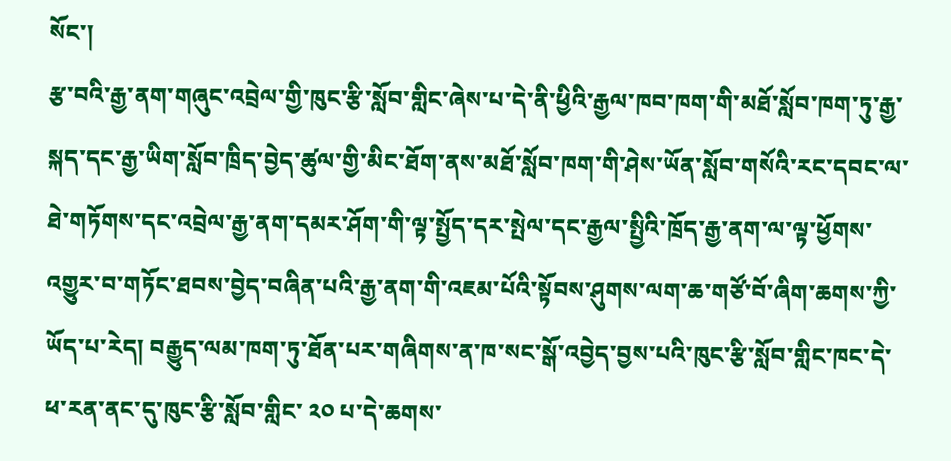སོང་།
རྩ་བའི་རྒྱ་ནག་གཞུང་འབྲེལ་གྱི་ཁུང་རྩི་སློབ་གླིང་ཞེས་པ་དེ་ནི་ཕྱིའི་རྒྱལ་ཁབ་ཁག་གི་མཐོ་སློབ་ཁག་ཏུ་རྒྱ་སྐད་དང་རྒྱ་ཡིག་སློབ་ཁྲིད་བྱེད་ཚུལ་གྱི་མིང་ཐོག་ནས་མཐོ་སློབ་ཁག་གི་ཤེས་ཡོན་སློབ་གསོའི་རང་དབང་ལ་ཐེ་གཏོགས་དང་འབྲེལ་རྒྱ་ནག་དམར་ཤོག་གི་ལྟ་སྤྱོད་དར་སྤེལ་དང་རྒྱལ་སྤྱིའི་ཁྲོད་རྒྱ་ནག་ལ་ལྟ་ཕྱོགས་འགྱུར་བ་གཏོང་ཐབས་བྱེད་བཞིན་པའི་རྒྱ་ནག་གི་འཇམ་པོའི་སྟོབས་ཤུགས་ལག་ཆ་གཙོ་བོ་ཞིག་ཆགས་ཀྱི་ཡོད་པ་རེད། བརྒྱུད་ལམ་ཁག་ཏུ་ཐོན་པར་གཞིགས་ན་ཁ་སང་སྒོ་འབྱེད་བྱས་པའི་ཁུང་རྩི་སློབ་གླིང་ཁང་དེ་ཕ་རན་ནང་དུ་ཁུང་རྩི་སློབ་གླིང་ ༢༠ པ་དེ་ཆགས་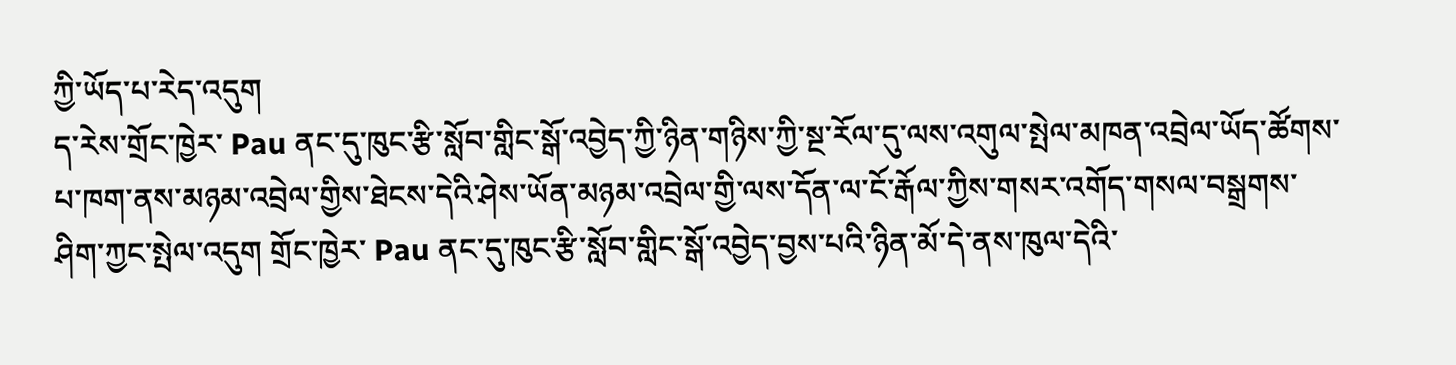ཀྱི་ཡོད་པ་རེད་འདུག
ད་རེས་གྲོང་ཁྱེར་ Pau ནང་དུ་ཁུང་རྩི་སློབ་གླིང་སྒོ་འབྱེད་ཀྱི་ཉིན་གཉིས་ཀྱི་སྔ་རོལ་དུ་ལས་འགུལ་སྤེལ་མཁན་འབྲེལ་ཡོད་ཚོགས་པ་ཁག་ནས་མཉམ་འབྲེལ་གྱིས་ཐེངས་དེའི་ཤེས་ཡོན་མཉམ་འབྲེལ་གྱི་ལས་དོན་ལ་ངོ་རྒོལ་ཀྱིས་གསར་འགོད་གསལ་བསྒྲགས་ཤིག་ཀྱང་སྤེལ་འདུག གྲོང་ཁྱེར་ Pau ནང་དུ་ཁུང་རྩི་སློབ་གླིང་སྒོ་འབྱེད་བྱས་པའི་ཉིན་མོ་དེ་ནས་ཁུལ་དེའི་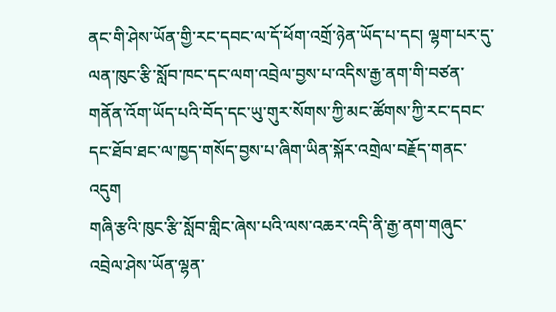ནང་གི་ཤེས་ཡོན་གྱི་རང་དབང་ལ་དོ་ཕོག་འགྲོ་ཉེན་ཡོད་པ་དང། ལྷག་པར་དུ་ལན་ཁུང་རྩི་སློབ་ཁང་དང་ལག་འབྲེལ་བྱས་པ་འདིས་རྒྱ་ནག་གི་བཙན་གནོན་འོག་ཡོད་པའི་བོད་དང་ཡུ་གུར་སོགས་ཀྱི་མང་ཚོགས་ཀྱི་རང་དབང་དང་ཐོབ་ཐང་ལ་ཁྱད་གསོད་བྱས་པ་ཞིག་ཡིན་སྐོར་འགྲེལ་བརྗོད་གནང་འདུག
གཞི་རྩའི་ཁུང་རྩི་སློབ་གླིང་ཞེས་པའི་ལས་འཆར་འདི་ནི་རྒྱ་ནག་གཞུང་འབྲེལ་ཤེས་ཡོན་ལྷན་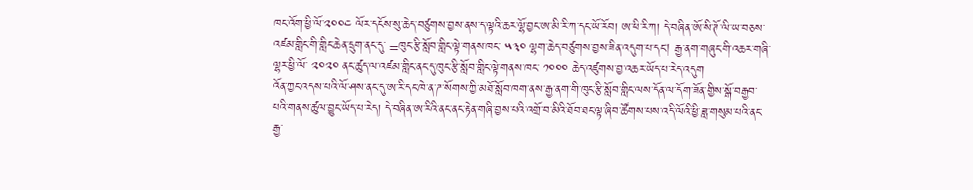ཁང་འོག་ཕྱི་ལོ་༢༠༠༤ ལོར་དངོས་སུ་ཆེད་བཙུགས་བྱས་ནས་ད་ལྟའི་ཆར་ལྷོ་བྱང་ཨ་མི་རི་ཀ་དང་ཡོ་རོབ། ཨ་ཕི་རི་ཀ། དེ་བཞིན་ཨོ་སི་ཊོ་ལི་ཡ་བཅས་འཛམ་གླིང་གི་གླིང་ཆེན་དྲུག་ནང་དུ་ =ཁུང་རྩི་སློབ་གླིང་ལྟེ་གནས་ཁང་ ༥༣༠ ལྷག་ཆེད་བཙུགས་བྱས་ཟིན་འདུག་པ་དང། རྒྱ་ནག་གཞུང་གི་འཆར་གཞི་ལྷར་ཕྱི་ལོ་ ༢༠༢༠ ནང་ཚུད་ལ་འཛམ་གླིང་ནང་དུ་ཁུང་རྩི་སློབ་གླིང་ལྟེ་གནས་ཁང་ ༡༠༠༠ ཆེད་འཛུགས་བྱ་འཆར་ཡོད་པ་རེད་འདུག
འོན་ཀྱང་འདས་པའི་ལོ་ཤས་ནང་དུ་ཨ་རི་དང་ཁེ་ན་ཌ་སོགས་ཀྱི་མཐོ་སློབ་ཁག་ནས་རྒྱ་ནག་གི་ཁུང་རྩི་སློབ་གླིང་ལས་དོན་ལ་དོག་ཟོན་གྱིས་སྒོ་བརྒྱབ་པའི་གནས་ཚུལ་བྱུང་ཡོད་པ་རེད། དེ་བཞིན་ཨ་རིའི་ནང་ནང་རྟེན་གཞི་བྱས་པའི་འགྲོ་བ་མིའི་ཐོབ་ཐང་ལྟ་ཞིབ་ཚོགས་པས་འདི་ལོའི་ཕྱི་ཟླ་གསུམ་པའི་ནང་རྒྱ་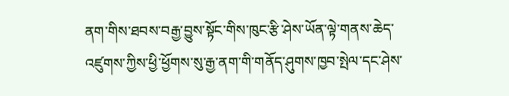ནག་གིས་ཐབས་བརྒྱ་བྱུས་སྟོང་གིས་ཁུང་རྩི་ཤེས་ཡོན་ལྟེ་གནས་ཆེད་འཛུགས་ཀྱིས་ཕྱི་ཕྱོགས་སུ་རྒྱ་ནག་གི་གནོད་ཤུགས་ཁྱབ་སྤེལ་དང་ཤེས་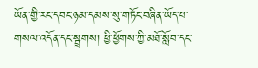ཡོན་གྱི་རང་དབང་ཉམ་དམས་སུ་གཏོང་བཞིན་ཡོད་པ་གསལ་འདོན་དང་སྦྲགས། ཕྱི་ཕྱོགས་ཀྱི་མཐོ་སློབ་དང་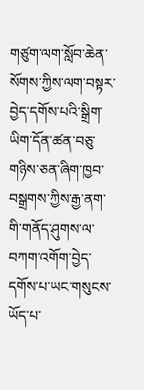གཙུག་ལག་སློབ་ཆེན་སོགས་ཀྱིས་ལག་བསྟར་བྱེད་དགོས་པའི་སྒྲིག་ཡིག་དོན་ཚན་བཅུ་གཉིས་ཅན་ཞིག་ཁྱབ་བསྒྲགས་ཀྱིས་རྒྱ་ནག་གི་གནོད་ཤུགས་ལ་བཀག་འགོག་བྱེད་དགོས་པ་ཡང་གསུངས་ཡོད་པ་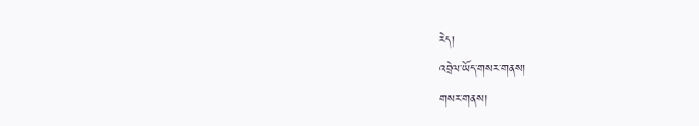རེད།
འབྲེལ་ཡོད་གསར་གནས།
གསར་གནས།